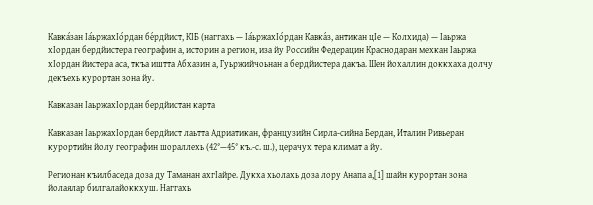Кавка́зан Ӏа́ьржахӀо́рдан бе́рдйист, КӀБ (наггахь — Ӏа́ьржахӀо́рдан Кавка́з, антикан цӀе — Колхида) — Ӏаьржа хӀордан бердйистера географин а, историн а регион, иза йу Российн Федерацин Краснодаран мехкан Ӏаьржа хӀордан йистера аса, ткъа иштта Абхазин а, Гуьржийчоьнан а бердйистера дакъа. Шен йохаллин доккхаха долчу декъехь курортан зона йу.

Кавказан ӀаьржахӀордан бердйистан карта

Кавказан ӀаьржахӀордан бердйист лаьтта Адриатикан, французийн Сирла-сийна Бердан, Италин Ривьеран курортийн йолу географин шораллехь (42°—45° къ.-с. ш.), церачух тера климат а йу.

Регионан къилбаседа доза ду Таманан ахгӀайре. Дукха хьолахь доза лору Анапа а,[1] шайн курортан зона йолаялар билгалайоккхуш. Наггахь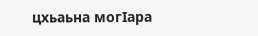цхьаьна могӀара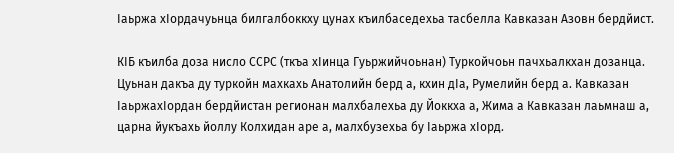Ӏаьржа хӀордачуьнца билгалбоккху цунах къилбаседехьа тасбелла Кавказан Азовн бердйист.

КӀБ къилба доза нисло ССРС (ткъа хӀинца Гуьржийчоьнан) Туркойчоьн пачхьалкхан дозанца. Цуьнан дакъа ду туркойн махкахь Анатолийн берд а, кхин дӀа, Румелийн берд а. Кавказан ӀаьржахӀордан бердйистан регионан малхбалехьа ду Йоккха а, Жима а Кавказан лаьмнаш а, царна йукъахь йоллу Колхидан аре а, малхбузехьа бу Ӏаьржа хӀорд.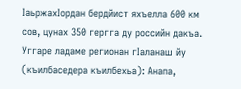ӀаьржахӀордан бердйист яхъелла 600 км сов, цунах 350 гергга ду российн дакъа. Уггаре ладаме регионан гӀаланаш йу (къилбаседера къилбехьа): Анапа,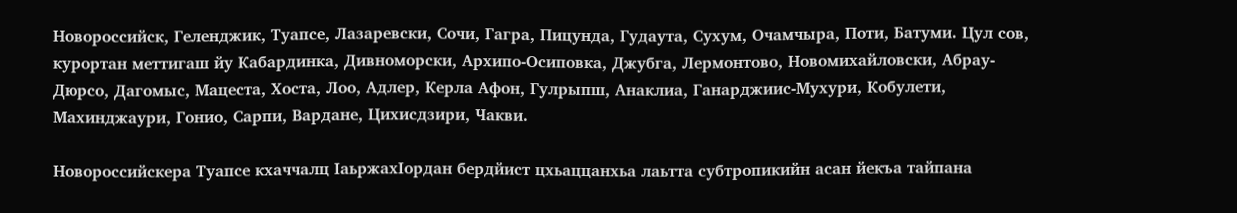Новороссийск, Геленджик, Туапсе, Лазаревски, Сочи, Гагра, Пицунда, Гудаута, Сухум, Очамчыра, Поти, Батуми. Цул сов, курортан меттигаш йу Кабардинка, Дивноморски, Архипо-Осиповка, Джубга, Лермонтово, Новомихайловски, Абрау-Дюрсо, Дагомыс, Мацеста, Хоста, Лоо, Адлер, Керла Афон, Гулрыпш, Анаклиа, Ганарджиис-Мухури, Кобулети, Махинджаури, Гонио, Сарпи, Вардане, Цихисдзири, Чакви.

Новороссийскера Туапсе кхаччалц ӀаьржахӀордан бердйист цхьаццанхьа лаьтта субтропикийн асан йекъа тайпана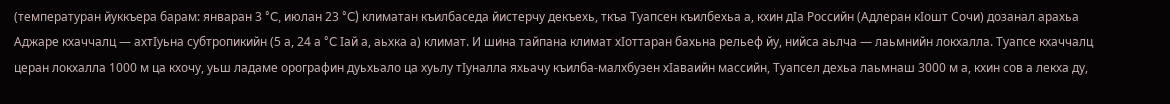(температуран йуккъера барам: январан 3 °C, июлан 23 °C) климатан къилбаседа йистерчу декъехь, ткъа Туапсен къилбехьа а, кхин дӀа Российн (Адлеран кӀошт Сочи) дозанал арахьа Аджаре кхаччалц — ахтӀуьна субтропикийн (5 а, 24 а °C Ӏай а, аьхка а) климат. И шина тайпана климат хӀоттаран бахьна рельеф йу, нийса аьлча — лаьмнийн локхалла. Туапсе кхаччалц церан локхалла 1000 м ца кхочу, уьш ладаме орографин дуьхьало ца хуьлу тӀуналла яхьачу къилба-малхбузен хӀаваийн массийн, Туапсел дехьа лаьмнаш 3000 м а, кхин сов а лекха ду,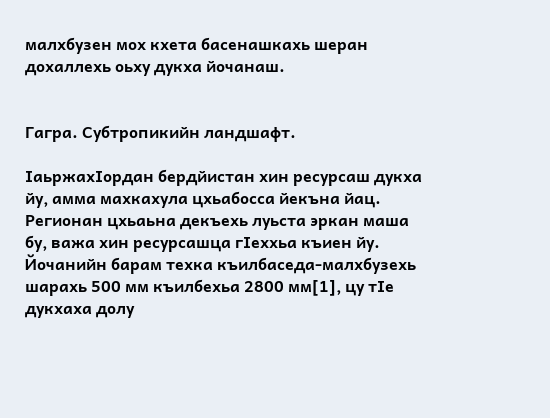малхбузен мох кхета басенашкахь шеран дохаллехь оьху дукха йочанаш.


Гагра. Субтропикийн ландшафт.

ӀаьржахӀордан бердйистан хин ресурсаш дукха йу, амма махкахула цхьабосса йекъна йац. Регионан цхьаьна декъехь луьста эркан маша бу, важа хин ресурсашца гӀеххьа къиен йу. Йочанийн барам техка къилбаседа-малхбузехь шарахь 500 мм къилбехьа 2800 мм[1], цу тӀе дукхаха долу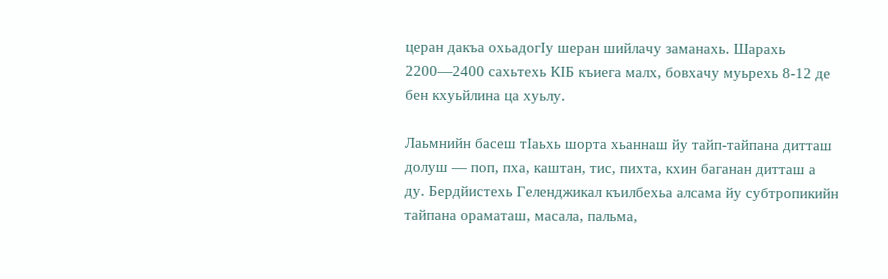церан дакъа охьадогӀу шеран шийлачу заманахь. Шарахь 2200—2400 сахьтехь КӀБ къиега малх, бовхачу муьрехь 8-12 де бен кхуьйлина ца хуьлу.

Лаьмнийн басеш тӀаьхь шорта хьаннаш йу тайп-тайпана дитташ долуш — поп, пха, каштан, тис, пихта, кхин баганан дитташ а ду. Бердйистехь Геленджикал къилбехьа алсама йу субтропикийн тайпана ораматаш, масала, пальма,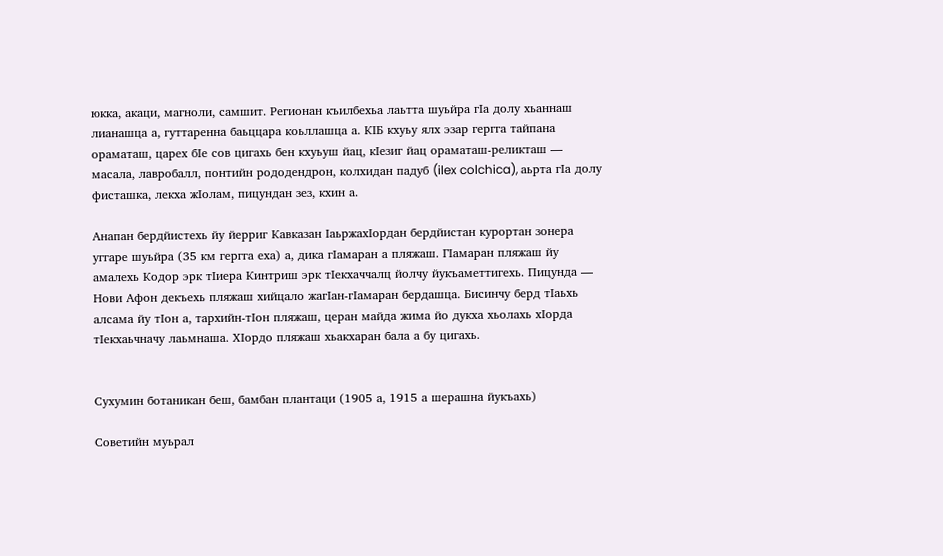юкка, акаци, магноли, самшит. Регионан къилбехьа лаьтта шуьйра гӀа долу хьаннаш лианашца а, гуттаренна баьццара коьллашца а. КӀБ кхуьу ялх эзар гергга тайпана ораматаш, царех бӀе сов цигахь бен кхуьуш йац, кӀезиг йац ораматаш-реликташ — масала, лавробалл, понтийн рододендрон, колхидан падуб (ilex colchica), аьрта гӀа долу фисташка, лекха жӀолам, пицундан зез, кхин а.

Анапан бердйистехь йу йерриг Кавказан ӀаьржахӀордан бердйистан курортан зонера уггаре шуьйра (35 км гергга еха) а, дика гӀамаран а пляжаш. ГӀамаран пляжаш йу амалехь Кодор эрк тӀиера Кинтриш эрк тӀекхаччалц йолчу йукъаметтигехь. Пицунда — Нови Афон декъехь пляжаш хийцало жагӀан-гӀамаран бердашца. Бисинчу берд тӀаьхь алсама йу тӀон а, тархийн-тӀон пляжаш, церан майда жима йо дукха хьолахь хӀорда тӀекхаьчначу лаьмнаша. ХӀордо пляжаш хьакхаран бала а бу цигахь.


Сухумин ботаникан беш, бамбан плантаци (1905 а, 1915 а шерашна йукъахь)

Советийн муьрал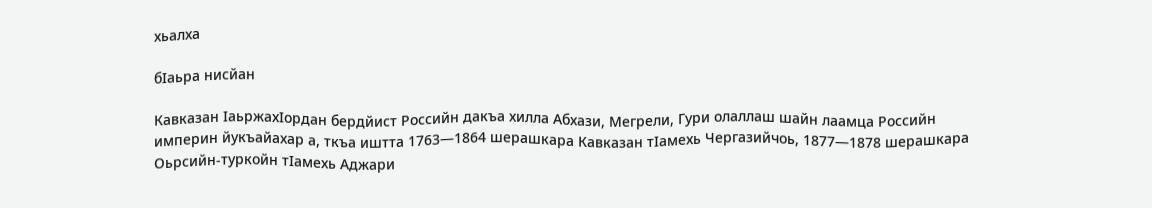хьалха

бӀаьра нисйан

Кавказан ӀаьржахӀордан бердйист Российн дакъа хилла Абхази, Мегрели, Гури олаллаш шайн лаамца Российн империн йукъайахар а, ткъа иштта 1763—1864 шерашкара Кавказан тӀамехь Чергазийчоь, 1877—1878 шерашкара Оьрсийн-туркойн тӀамехь Аджари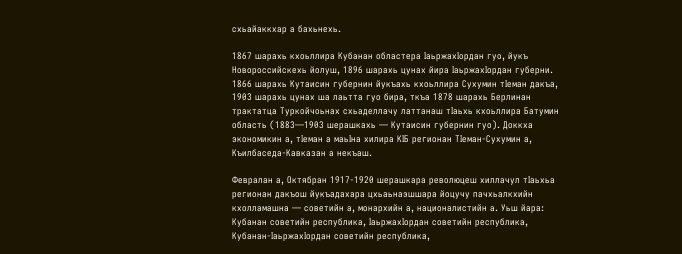схьайаккхар а бахьнехь.

1867 шарахь кхоьллира Кубанан областера ӀаьржахӀордан гуо, йукъ Новороссийскехь йолуш, 1896 шарахь цунах йира ӀаьржахӀордан губерни. 1866 шарахь Кутаисин губернин йукъахь кхоьллира Сухумин тӀеман дакъа, 1903 шарахь цунах ша лаьтта гуо бира, ткъа 1878 шарахь Берлинан трактатца Туркойчоьнах схьаделлачу латтанаш тӀаьхь кхоьллира Батумин область (1883—1903 шерашкахь — Кутаисин губернин гуо). Доккха экономикин а, тӀеман а маьӀна хилира КӀБ регионан ТӀеман-Сухумин а, Къилбаседа-Кавказан а некъаш.

Февралан а, Октябран 1917-1920 шерашкара революцеш хиллачул тӀаьхьа регионан дакъош йукъадахара цхьаьнаэшшара йоцучу пачхьалкхийн кхолламашна — советийн а, монархийн а, националистийн а. Уьш йара: Кубанан советийн республика, ӀаьржахӀордан советийн республика, Кубанан-ӀаьржахӀордан советийн республика,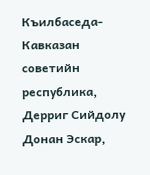Къилбаседа-Кавказан советийн республика, Дерриг Сийдолу Донан Эскар,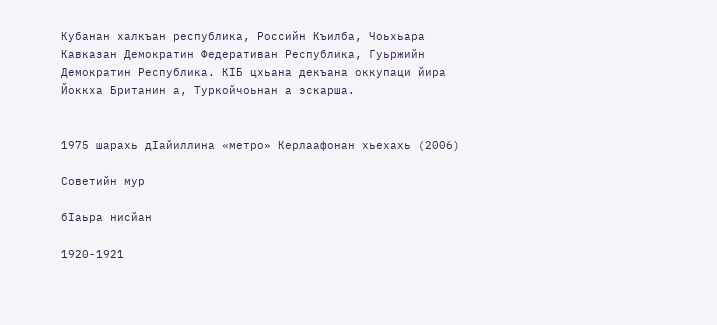Кубанан халкъан республика, Российн Къилба, Чоьхьара Кавказан Демократин Федеративан Республика, Гуьржийн Демократин Республика. КӀБ цхьана декъана оккупаци йира Йоккха Британин а, Туркойчоьнан а эскарша.


1975 шарахь дӀайиллина «метро» Керлаафонан хьехахь (2006)

Советийн мур

бӀаьра нисйан

1920-1921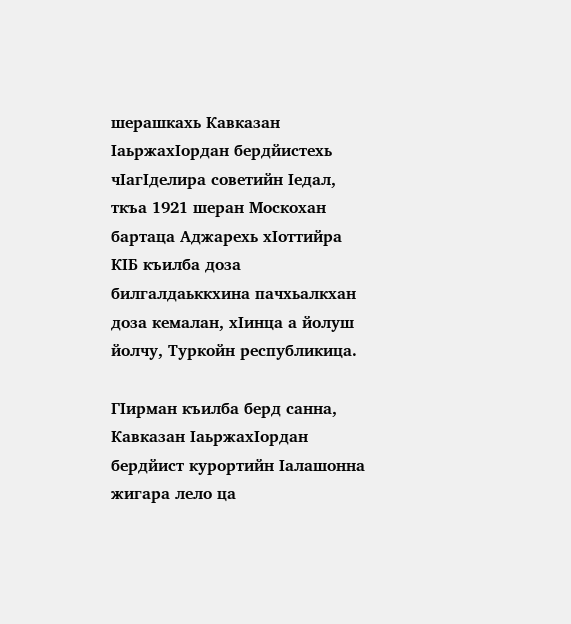шерашкахь Кавказан ӀаьржахӀордан бердйистехь чӀагӀделира советийн Ӏедал, ткъа 1921 шеран Москохан бартаца Аджарехь хӀоттийра КӀБ къилба доза билгалдаьккхина пачхьалкхан доза кемалан, хӀинца а йолуш йолчу, Туркойн республикица.

ГӀирман къилба берд санна, Кавказан ӀаьржахӀордан бердйист курортийн Ӏалашонна жигара лело ца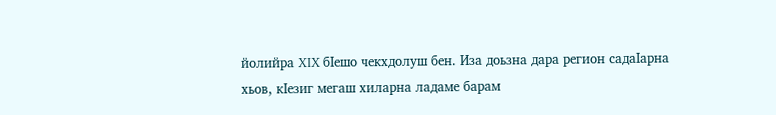йолийра XIX бӀешо чекхдолуш бен. Иза доьзна дара регион садаӀарна хьов, кӀезиг мегаш хиларна ладаме барам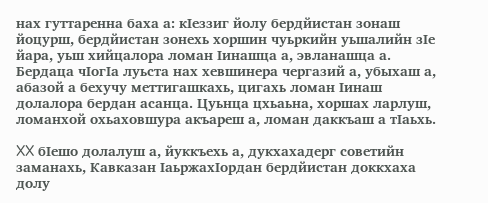нах гуттаренна баха а: кӀеззиг йолу бердйистан зонаш йоцурш, бердйистан зонехь хоршин чуьркийн уьшалийн зӀе йара, уьш хийцалора ломан Ӏинашца а, эвланашца а. Бердаца чӀогӀа луьста нах хевшинера чергазий а, убыхаш а, абазой а бехучу меттигашкахь, цигахь ломан Ӏинаш долалора бердан асанца. Цуьнца цхьаьна, хоршах ларлуш, ломанхой охьаховшура акъареш а, ломан даккъаш а тӀаьхь.

XX бӀешо долалуш а, йуккъехь а, дукхахадерг советийн заманахь, Кавказан ӀаьржахӀордан бердйистан доккхаха долу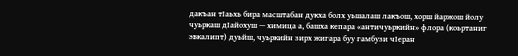дакъан тӀаьхь бира масштабан дукха болх уьшалаш лакъош, хорш йаржош йолу чуьркаш дӀайохуш — химица а, башха кепара «античуьркийн» флора (коьртаниг эвкалипт) дуьйш, чуьркийн зирх жигара буу гамбузи чӀеран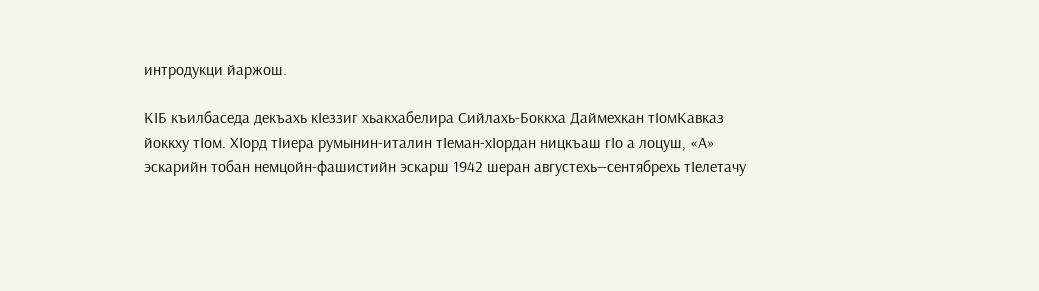интродукци йаржош.

КӀБ къилбаседа декъахь кӀеззиг хьакхабелира Сийлахь-Боккха Даймехкан тӀомКавказ йоккху тӀом. ХӀорд тӀиера румынин-италин тӀеман-хӀордан ницкъаш гӀо а лоцуш, «А» эскарийн тобан немцойн-фашистийн эскарш 1942 шеран августехь—сентябрехь тӀелетачу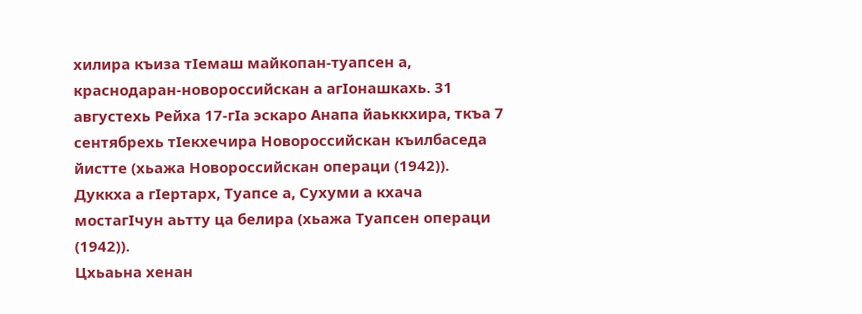хилира къиза тӀемаш майкопан-туапсен а, краснодаран-новороссийскан а агӀонашкахь. 31 августехь Рейха 17-гӀа эскаро Анапа йаьккхира, ткъа 7 сентябрехь тӀекхечира Новороссийскан къилбаседа йистте (хьажа Новороссийскан операци (1942)). Дуккха а гӀертарх, Туапсе а, Сухуми а кхача мостагӀчун аьтту ца белира (хьажа Туапсен операци (1942)).
Цхьаьна хенан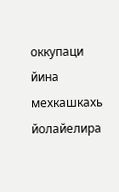оккупаци йина мехкашкахь йолайелира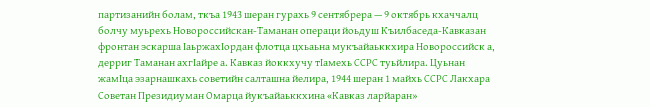партизанийн болам, ткъа 1943 шеран гурахь 9 сентябрера — 9 октябрь кхаччалц болчу муьрехь Новороссийскан-Таманан операци йоьдуш Къилбаседа-Кавказан фронтан эскарша ӀаьржахӀордан флотца цхьаьна мукъайаьккхира Новороссийск а, дерриг Таманан ахгӀайре а. Кавказ йоккхучу тӀамехь ССРС туьйлира. Цуьнан жамӀца эзарнашкахь советийн салташна йелира, 1944 шеран 1 майхь ССРС Лакхара Советан Президиуман Омарца йукъайаьккхина «Кавказ ларйаран»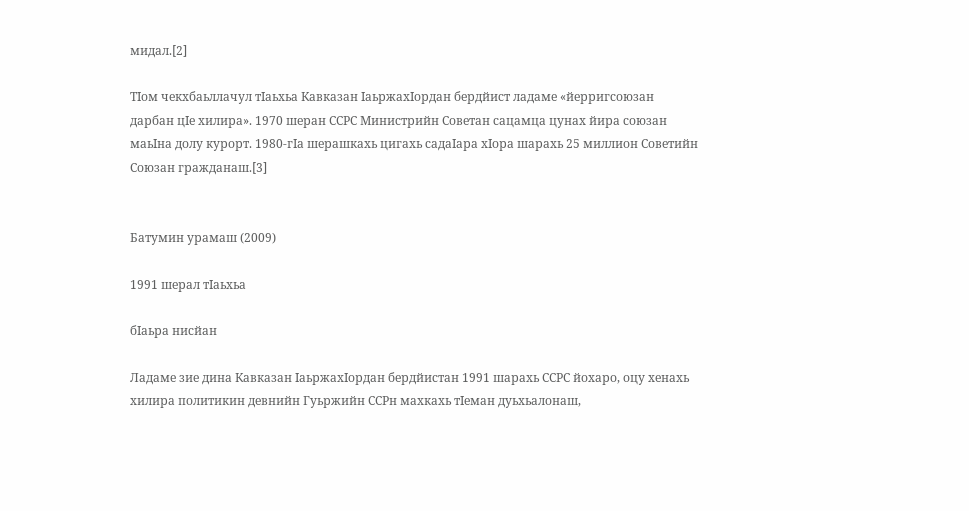мидал.[2]

ТӀом чекхбаьллачул тӀаьхьа Кавказан ӀаьржахӀордан бердйист ладаме «йерригсоюзан дарбан цӀе хилира». 1970 шеран ССРС Министрийн Советан сацамца цунах йира союзан маьӀна долу курорт. 1980-гӀа шерашкахь цигахь садаӀара хӀора шарахь 25 миллион Советийн Союзан гражданаш.[3]


Батумин урамаш (2009)

1991 шерал тӀаьхьа

бӀаьра нисйан

Ладаме зие дина Кавказан ӀаьржахӀордан бердйистан 1991 шарахь ССРС йохаро, оцу хенахь хилира политикин девнийн Гуьржийн ССРн махкахь тӀеман дуьхьалонаш,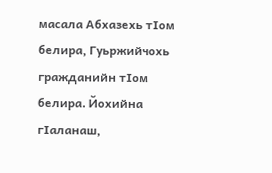масала Абхазехь тӀом белира, Гуьржийчохь гражданийн тӀом белира. Йохийна гӀаланаш,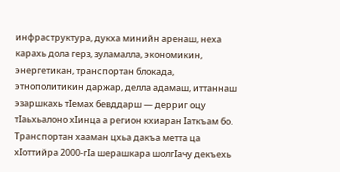инфраструктура, дукха минийн аренаш, неха карахь дола герз, зуламалла, экономикин, энергетикан, транспортан блокада, этнополитикин даржар, делла адамаш, иттаннаш эзаршкахь тӀемах бевддарш — дерриг оцу тӀаьхьалоно хӀинца а регион кхиаран Ӏаткъам бо. Транспортан хааман цхьа дакъа метта ца хӀоттийра 2000-гӀа шерашкара шолгӀачу декъехь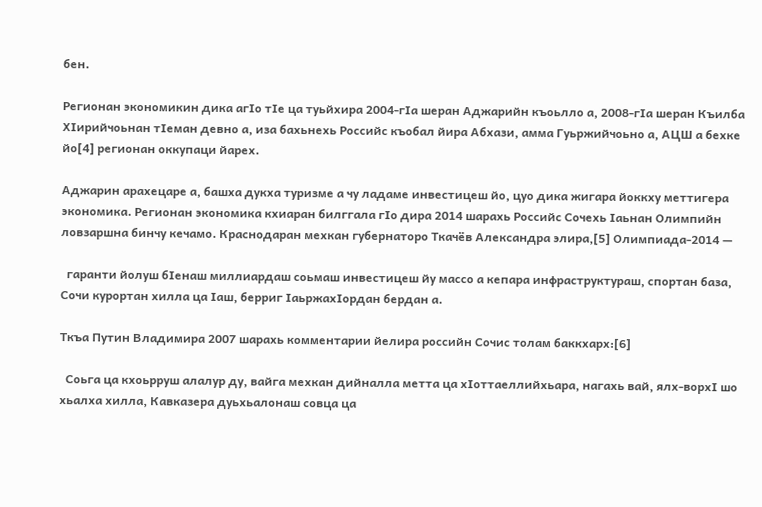бен.

Регионан экономикин дика агӀо тӀе ца туьйхира 2004-гӀа шеран Аджарийн къоьлло а, 2008-гӀа шеран Къилба ХӀирийчоьнан тӀеман девно а, иза бахьнехь Российс къобал йира Абхази, амма Гуьржийчоьно а, АЦШ а бехке йо[4] регионан оккупаци йарех.

Аджарин арахецаре а, башха дукха туризме а чу ладаме инвестицеш йо, цуо дика жигара йоккху меттигера экономика. Регионан экономика кхиаран билггала гӀо дира 2014 шарахь Российс Сочехь Ӏаьнан Олимпийн ловзаршна бинчу кечамо. Краснодаран мехкан губернаторо Ткачёв Александра элира,[5] Олимпиада-2014 —

  гаранти йолуш бӀенаш миллиардаш соьмаш инвестицеш йу массо а кепара инфраструктураш, спортан база, Сочи курортан хилла ца Ӏаш, берриг ӀаьржахӀордан бердан а.

Ткъа Путин Владимира 2007 шарахь комментарии йелира российн Сочис толам баккхарх:[6]

  Соьга ца кхоьрруш алалур ду, вайга мехкан дийналла метта ца хӀоттаеллийхьара, нагахь вай, ялх-ворхӀ шо хьалха хилла, Кавказера дуьхьалонаш совца ца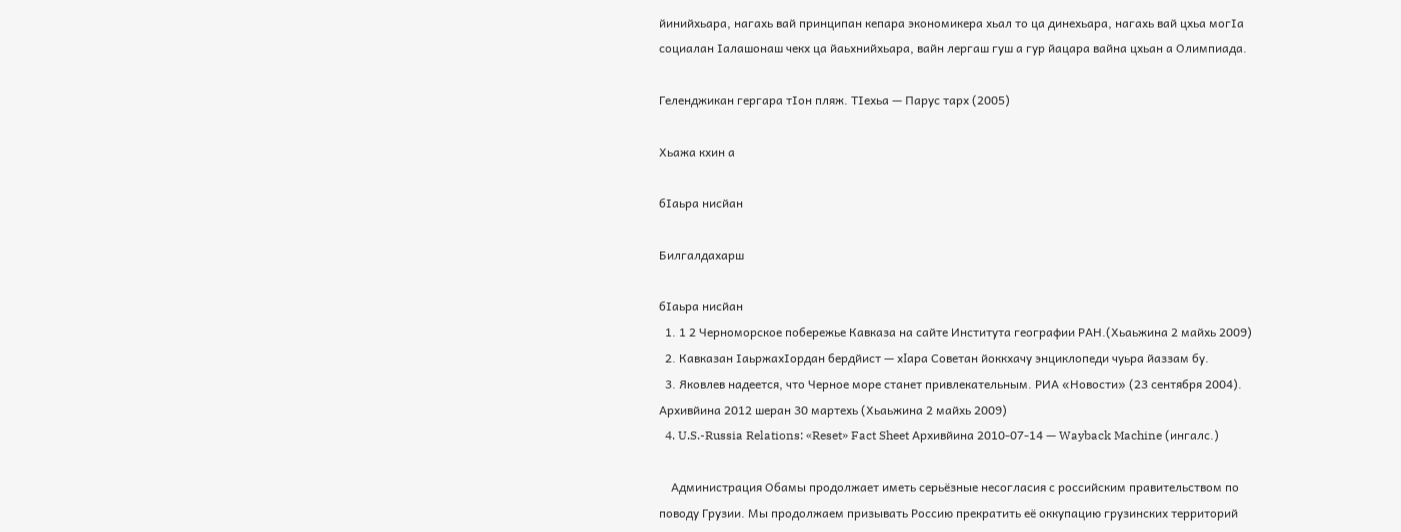йинийхьара, нагахь вай принципан кепара экономикера хьал то ца динехьара, нагахь вай цхьа могӀа социалан Ӏалашонаш чекх ца йаьхнийхьара, вайн лергаш гуш а гур йацара вайна цхьан а Олимпиада.

Геленджикан гергара тӀон пляж. ТӀехьа — Парус тарх (2005)

Хьажа кхин а

бӀаьра нисйан

Билгалдахарш

бӀаьра нисйан
  1. 1 2 Черноморское побережье Кавказа на сайте Института географии РАН.(Хьаьжина 2 майхь 2009)
  2. Кавказан ӀаьржахӀордан бердйист — хӏара Советан йоккхачу энциклопеди чуьра йаззам бу.
  3. Яковлев надеется, что Черное море станет привлекательным. РИА «Новости» (23 сентября 2004). Архивйина 2012 шеран 30 мартехь (Хьаьжина 2 майхь 2009)
  4. U.S.-Russia Relations: «Reset» Fact Sheet Архивйина 2010-07-14 — Wayback Machine (ингалс.)

    Администрация Обамы продолжает иметь серьёзные несогласия с российским правительством по поводу Грузии. Мы продолжаем призывать Россию прекратить её оккупацию грузинских территорий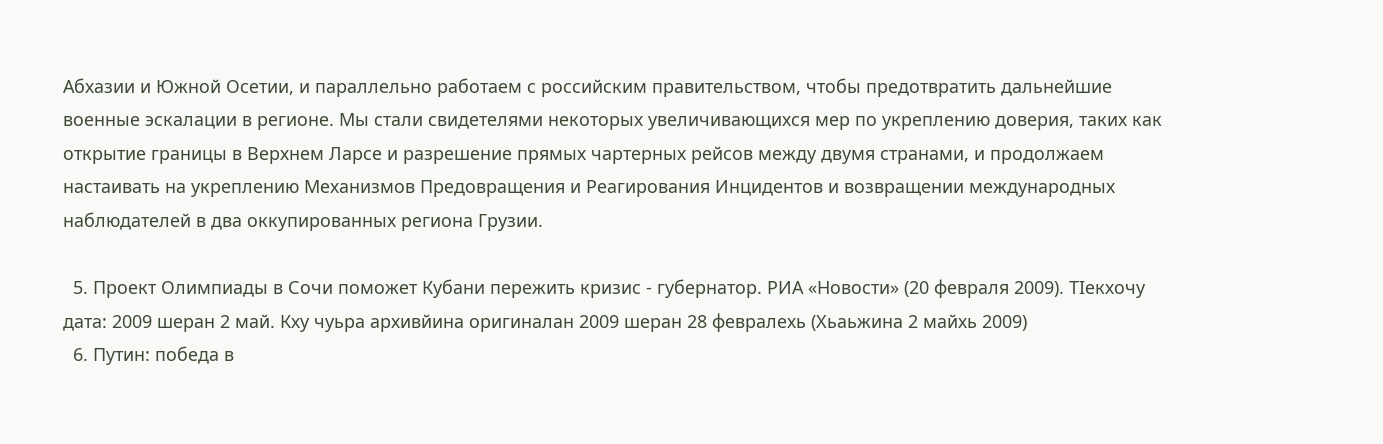Абхазии и Южной Осетии, и параллельно работаем с российским правительством, чтобы предотвратить дальнейшие военные эскалации в регионе. Мы стали свидетелями некоторых увеличивающихся мер по укреплению доверия, таких как открытие границы в Верхнем Ларсе и разрешение прямых чартерных рейсов между двумя странами, и продолжаем настаивать на укреплению Механизмов Предовращения и Реагирования Инцидентов и возвращении международных наблюдателей в два оккупированных региона Грузии.

  5. Проект Олимпиады в Сочи поможет Кубани пережить кризис - губернатор. РИА «Новости» (20 февраля 2009). ТӀекхочу дата: 2009 шеран 2 май. Кху чуьра архивйина оригиналан 2009 шеран 28 февралехь (Хьаьжина 2 майхь 2009)
  6. Путин: победа в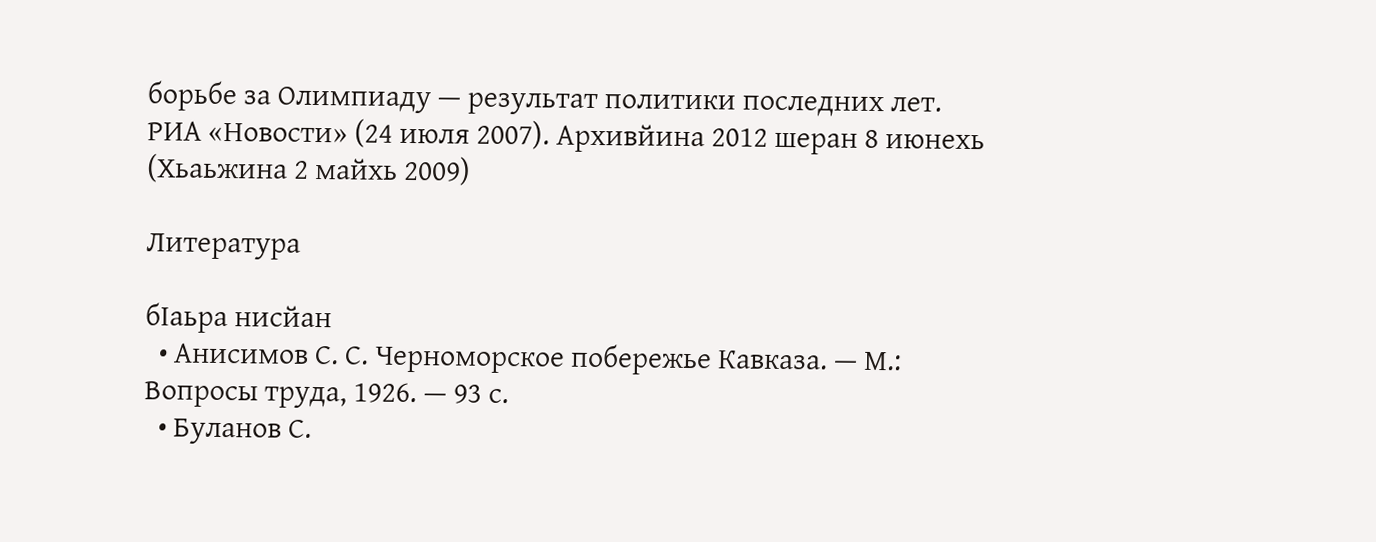борьбе за Олимпиаду — результат политики последних лет. РИА «Новости» (24 июля 2007). Архивйина 2012 шеран 8 июнехь (Хьаьжина 2 майхь 2009)

Литература

бӀаьра нисйан
  • Анисимов С. С. Черноморское побережье Кавказа. — М.: Вопросы труда, 1926. — 93 с.
  • Буланов С.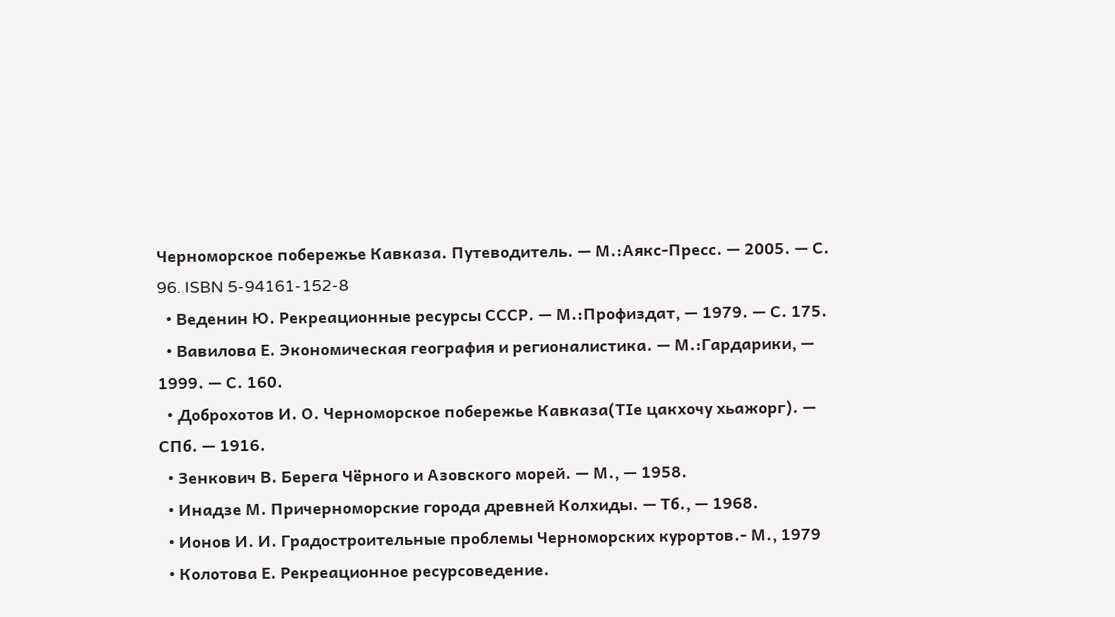Черноморское побережье Кавказа. Путеводитель. — М.:Аякс-Пресс. — 2005. — С. 96. ISBN 5-94161-152-8
  • Веденин Ю. Рекреационные ресурсы СССР. — М.:Профиздат, — 1979. — С. 175.
  • Вавилова Е. Экономическая география и регионалистика. — М.:Гардарики, — 1999. — С. 160.
  • Доброхотов И. О. Черноморское побережье Кавказа(ТӀе цакхочу хьажорг). — СПб. — 1916.
  • Зенкович В. Берега Чёрного и Азовского морей. — М., — 1958.
  • Инадзе М. Причерноморские города древней Колхиды. — Тб., — 1968.
  • Ионов И. И. Градостроительные проблемы Черноморских курортов.- М., 1979
  • Колотова Е. Рекреационное ресурсоведение.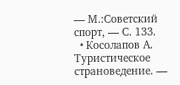— М.:Советский спорт, — С. 133.
  • Косолапов А. Туристическое страноведение. —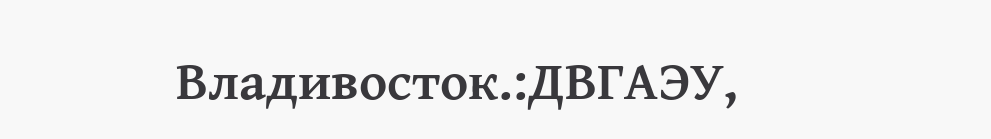Владивосток.:ДВГАЭУ,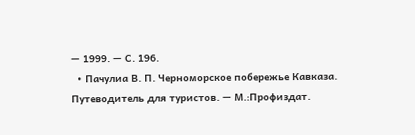— 1999. — С. 196.
  • Пачулиа В. П. Черноморское побережье Кавказа. Путеводитель для туристов. — М.:Профиздат.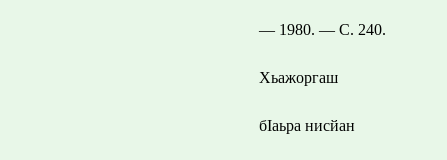— 1980. — С. 240.

Хьажоргаш

бӀаьра нисйан